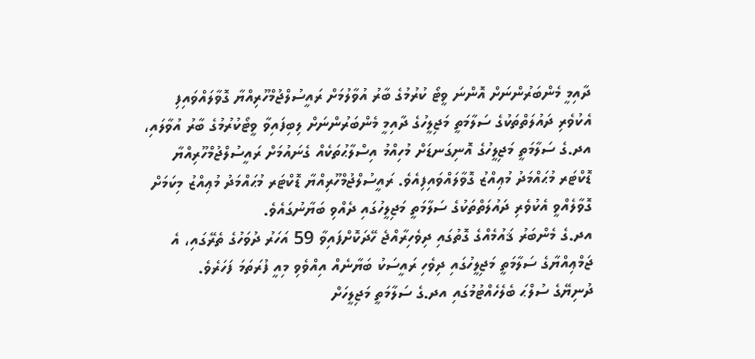ދާއިމީ މެންބަރުންނަށް އޮންނަ ވީޓޯ ކުރުމުގެ ބާރު އުވާލުމަށް ރައީސުލްޖުމްހޫރިއްޔާ ގޮވާލައްވައިފި
އެކުވެރި ދައުލަތްތަކުގެ ސަލާމަތީ މަޖިލީހުގެ ދާއިމީ މެންބަރުންނަށް ލިބިފައިވާ ވީޓޯކުރުމުގެ ބާރު އުވާލައި، އދ.ގެ ސަލާމަތީ މަޖިލީހުގެ އޮނިގަނޑަށް މުހިއްމު އިސްލާޙުތަކެއް ގެނައުމަށް ރައީސުލްޖުމްހޫރިއްޔާ ޑޮކްޓަރ މުޙައްމަދު މުޢިއްޒު ގޮވާލައްވައިފިއެވެ. ރައީސުލްޖުމްހޫރިއްޔާ ޑޮކްޓަރ މުޙައްމަދު މުޢިއްޒު މިކަމަށް ގޮވާލެއްވީ އެކުވެރި ދައުލަތްތަކުގެ ސަލާމަތީ މަޖިލީހުގައި ދެއްވި ބަޔާނުގައެވެ.
އދ.ގެ މެންބަރު ޤައުމެއްގެ ގޮތުގައި ދިވެހިރާއްޖެ ހޭދަކޮށްފައިވާ 59 އަހަރު ދުވަހުގެ ތެރޭގައި، އެ ޖަމްޢިއްޔާގެ ސަލާމަތީ މަޖިލީހުގައި ދިވެހި ރައީސަކު ބަޔާނެއް އިއްވެވި މިއީ ފުރަތަމަ ފަހަރެވެ.
ދުނިޔޭގެ ސުލްޙަ ބެލެހެއްޓުމުގައި އދ.ގެ ސަލާމަތީ މަޖިލީހަށް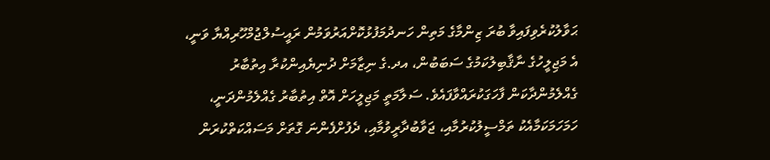ޙަވާލުކުރެވިފައިވާ ބުރަ ޒިންމާގެ މަތިން ހަނދުމަފުޅުކޮށްއަރުވަމުން ރައީސުލްޖުމްހޫރިއްޔާ ވަނީ، އެ މަޖިލީހުގެ ނާޤާބިލުކަމުގެ ސަބަބުން، އދ.ގެ ނިޒާމަށް ދުނިޔެއިންކުރާ އިތުބާރު ގެއްލެމުންދާކަން ފާހަގަކުރައްވާފައެވެ. ސަލާމަތީ މަޖިލީހަށް އޮތް އިތުބާރު ގެއްލެމުންދަނީ، ހަމަހަމަކަމާއެކު ތަމްސީލުކުރުމާއި، ޖަވާބުދާރީވުމާއި، ދެފުށްފެންނަ ގޮތަށް މަސައްކަތްކުރަން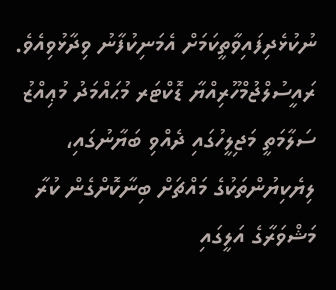ނުކުޅެދިފައިވާތީކަމަށް އެމަނިކުފާނު ވިދާޅުވިއެވެ.
ރައީސުލްޖުމްހޫރިއްޔާ ޑޮކްޓަރ މުޙައްމަދު މުޢިއްޒު ސަލާމަތީ މަޖިލީހުގައި ދެއްވި ބަޔާނުގައި، ލިޔެކިޔުންތަކުގެ މައްޗަށް ބިނާކޮށްގެން ކުރާ މަޝްވަރާގެ އަލީގައި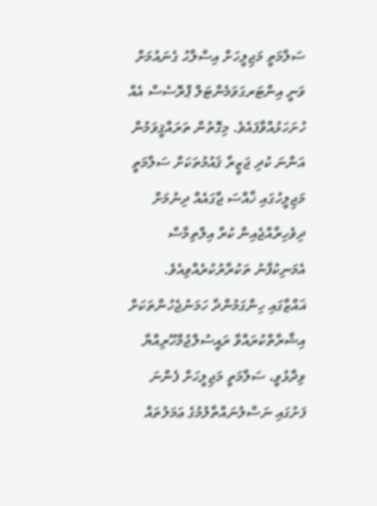ސަލާމަތީ މަޖިލީހަށް އިސްލާޙު ގެނައުމަށް ވަނީ އިންޓަރގަވަމެންޓަލް ޕްރޮސެސް އެއް ހުށަހަޅުއްވާފައެވެ. މިގޮތުން ތަރައްޤީވަމުން އަންނަ ކުދި ޖަޒީރާ ޤައުމުތަކަށް ސަލާމަތީ މަޖިލީހުގައި ޚާއްސަ ޖާގައެއް ދިނުމަށް ދިވެހިރާއްޖެއިން ކުރާ އިލްތިމާސް އެމަނިކުފާނު ތަކުރާރުކުރެއްވިއެވެ.
ޣައްޒާގައި ހިންގަމުންދާ ހަމަނުޖެހުންތަކަށް އިޝާރާތްކުރައްވާ ރައީސުލްޖުމްހޫރިއްޔާ ވިދާޅުވީ، ސަލާމަތީ މަޖިލީހަށް ފެންނަ ފަށުގައި ނަސްލުނައްތާލުމުގެ ޢަމަލުތައް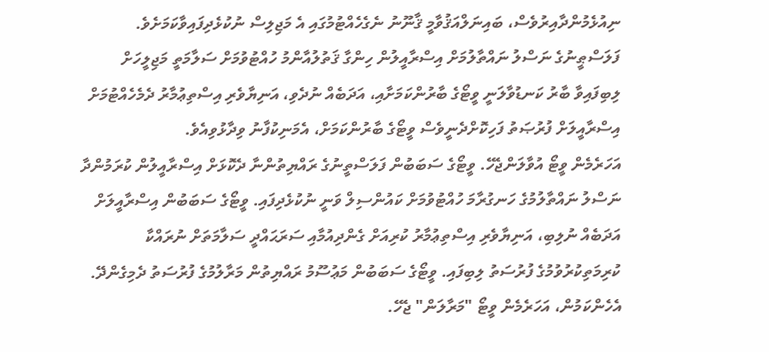ނިއުޅެމުންދާއިރުވެސް، ބައިނަލްއަޤުވާމީ ޤާނޫނު ނެގެހެއްޓުމުގައި އެ މަޖިލިސް ނުކުޅެދިފައިވާކަމަށެވެ. ފަލަސްޠީނުގެ ނަސްލު ނައްތާލުމަށް އިސްރާއީލުން ހިންގާ ޤަތުލުއާންމު ހުއްޓުވުމަށް ސަލާމަތީ މަޖިލީހަށް ލިބިފައިވާ ބާރު ކަނޑުވާލަނީ ވީޓޯގެ ބާރުންކަމަށާއި، އަދަބެއް ނުދެވި، އަނިޔާވެރި އިސްތިޢުމާރު ދެމެހެއްޓުމަށް އިސްރާއީލަށް ފުރުޞަތު ފަހިކޮށްދެނީވެސް ވީޓޯގެ ބާރުންކަމަށް، އެމަނިކުފާނު ވިދާޅުވިއެވެ.
އަހަރެމެން ވީޓޯ އުވާލަންޖެހޭ. ވީޓޯގެ ސަބަބުން ފަލަސްތީނުގެ ރައްޔިތުންނާ ދެކޮޅަށް އިސްރާއީލުން ކުރަމުންދާ ނަސްލު ނައްތާލުމުގެ ހަނގުރާމަ ހުއްޓުވުމަށް ކައުންސިލް ވަނީ ނުކުޅެދިފައި. ވީޓޯގެ ސަބަބުން އިސްރާއީލަށް އަދަބެއް ނުލިބި، އަނިޔާވެރި އިސްތިޢުމާރު ކުރިއަށް ގެންދިއުމާއި ސަރަޙައްދީ ސަލާމަތަށް ނުރައްކާ ކުރިމަތިކުރުވުމުގެ ފުރުސަތު ލިބިފައި. ވީޓޯގެ ސަބަބުން މަޢުސޫމު ރައްޔިތުން މަރާލުމުގެ ފުރުސަތު ދެމިގެންދޭ. އެހެންކަމުން، އަހަރެމެން ވީޓޯ "މަރާލަން" ޖެހޭ.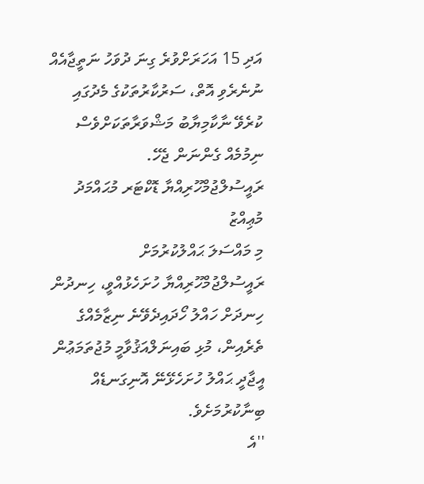އަދި 15 އަހަރަށްވުރެ ގިނަ ދުވަހު ނަތީޖާއެއް ނުނެރެވި އޮތް، ސަރުކާރުތަކުގެ މެދުގައި ކުރެވޭ ނާކާމިޔާބު މަޝްވަރާތަކަށްވެސް ނިމުމެއް ގެންނަން ޖެހޭ.
ރައީސުލްޖުމްހޫރިއްޔާ ޑޮކްޓަރ މުޙައްމަދު މުޢިއްޒު
މި މައްސަލަ ޙައްލުކުރުމަށް ރައީސުލްޖުމްހޫރިއްޔާ ހުށަހެޅުއްވީ، ހިނދުން ހިނދަށް ހައްލު ހޯދައިދެވޭނެ ނިޒާމެއްގެ ތެރެއިން، މުޅި ބައިނަލްއަޤުވާމީ މުޖުތަމަޢުން އީޖާދީ ޙައްލު ހުށަހެޅޭނޭ އޮނިގަނޑެއް ބިނާކުރުމަށެވެ.
''އެ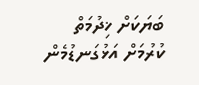ބަޔަކަށް ޚިދުމަތް ކުރުމަށް އަޅުގަނޑުމެން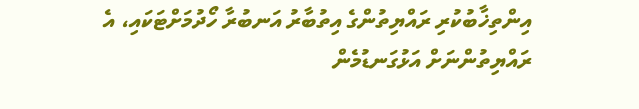އިންތިޚާބުކުރި ރައްޔިތުންގެ އިތުބާރު އަނބުރާ ހޯދުމަށްޓަކައި، އެ ރައްޔިތުންނަށް އަޅުގަނޑުމެން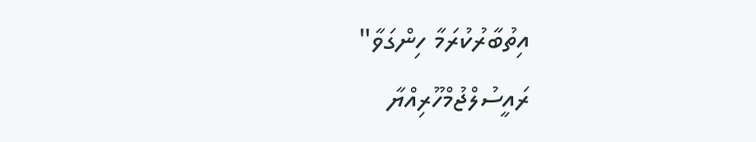އިތުބާރުކުރަމާ ހިންގަވާ" ރައީސުލްޖުމްހޫރިއްޔާ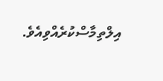އިލްތިމާސްކުރެއްވިއެވެ.